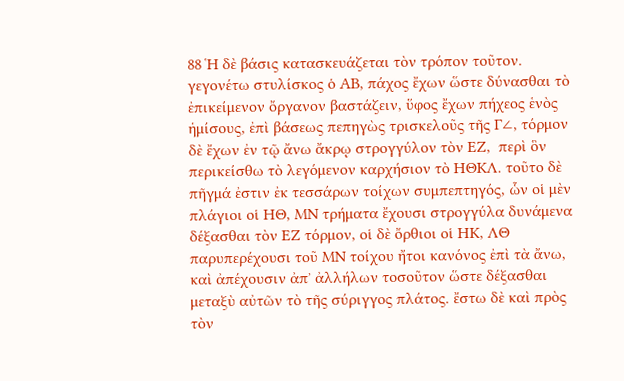88 Ἡ δὲ βάσις κατασκευάζεται τὸν τρόπον τοῦτον. γεγονέτω στυλίσκος ὁ ΑΒ, πάχος ἔχων ὥστε δύνασθαι τὸ ἐπικείμενον ὄργανον βαστάζειν, ὕφος ἔχων πήχεος ἑνὸς ἡμίσους, ἐπὶ βάσεως πεπηγὼς τρισκελοῦς τῆς Γ∠, τόρμον δὲ ἔχων ἐν τῷ ἄνω ἄκρῳ στρογγύλον τὸν ΕΖ,  περὶ ὃν περικείσθω τὸ λεγόμενον καρχήσιον τὸ ΗΘΚΛ. τοῦτο δὲ πῆγμά ἐστιν ἐκ τεσσάρων τοίχων συμπεπτηγός, ὧν οἱ μὲν πλάγιοι οἱ ΗΘ, ΜΝ τρήματα ἔχουσι στρογγύλα δυνάμενα δέξασθαι τὸν ΕΖ τόρμον, οἱ δὲ ὄρθιοι οἱ ΗΚ, ΛΘ παρυπερέχουσι τοῦ ΜΝ τοίχου ἤτοι κανόνος ἐπὶ τὰ ἄνω, καὶ ἀπέχουσιν ἀπʼ ἀλλήλων τοσοῦτον ὥστε δέξασθαι μεταξὺ αὐτῶν τὸ τῆς σύριγγος πλάτος. ἔστω δὲ καὶ πρὸς τὸν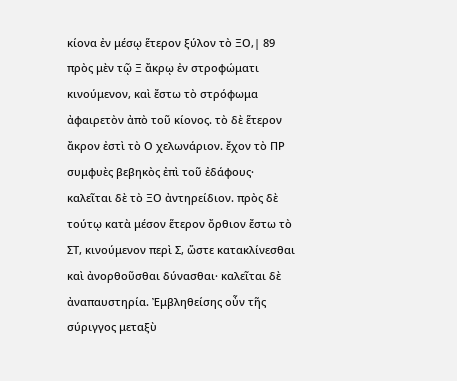κίονα ἐν μέσῳ ἕτερον ξύλον τὸ ΞΟ,| 89 πρὸς μὲν τῷ Ξ ἄκρῳ ἐν στροφώματι κινούμενον, καὶ ἔστω τὸ στρόφωμα ἀφαιρετὸν ἀπὸ τοῦ κίονος. τὸ δὲ ἕτερον ἄκρον ἐστὶ τὸ Ο χελωνάριον. ἔχον τὸ ΠΡ συμφυὲς βεβηκὸς ἐπὶ τοῦ ἐδάφους· καλεῖται δὲ τὸ ΞΟ ἀντηρείδιον. πρὸς δὲ τούτῳ κατὰ μέσον ἕτερον ὄρθιον ἔστω τὸ ΣΤ, κινούμενον περὶ Σ, ὥστε κατακλίνεσθαι καὶ ἀνορθοῦσθαι δύνασθαι· καλεῖται δὲ ἀναπαυστηρία. Ἐμβληθείσης οὖν τῆς σύριγγος μεταξὺ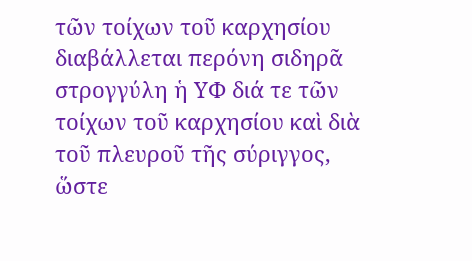τῶν τοίχων τοῦ καρχησίου διαβάλλεται περόνη σιδηρᾶ στρογγύλη ἡ ΥΦ διά τε τῶν τοίχων τοῦ καρχησίου καὶ διὰ τοῦ πλευροῦ τῆς σύριγγος, ὥστε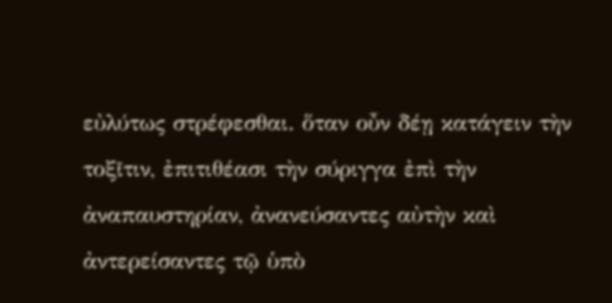εὐλύτως στρέφεσθαι. ὅταν οὖν δέῃ κατάγειν τὴν τοξῖτιν, ἐπιτιθέασι τὴν σύριγγα ἐπὶ τὴν ἀναπαυστηρίαν, ἀνανεύσαντες αὐτὴν καὶ ἀντερείσαντες τῷ ὑπὸ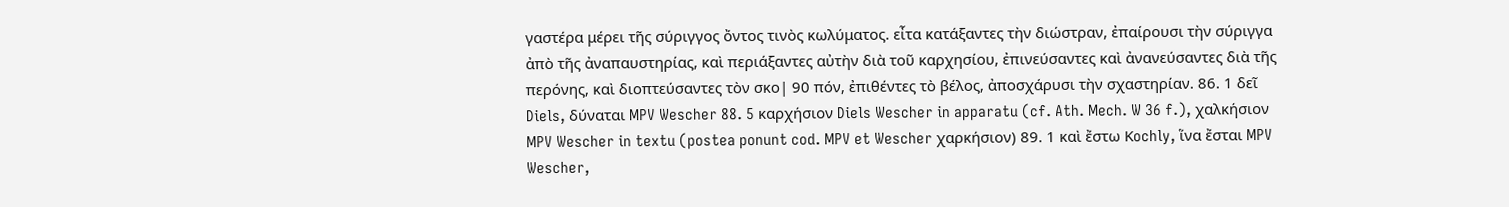γαστέρα μέρει τῆς σύριγγος ὄντος τινὸς κωλύματος. εἶτα κατάξαντες τὴν διώστραν, ἐπαίρουσι τὴν σύριγγα ἀπὸ τῆς ἀναπαυστηρίας, καὶ περιάξαντες αὐτὴν διὰ τοῦ καρχησίου, ἐπινεύσαντες καὶ ἀνανεύσαντες διὰ τῆς περόνης, καὶ διοπτεύσαντες τὸν σκο| 90 πόν, ἐπιθέντες τὸ βέλος, ἀποσχάρυσι τὴν σχαστηρίαν. 86. 1 δεῖ Diels, δύναται MPV Wescher 88. 5 καρχήσιον Diels Wescher in apparatu (cf. Ath. Mech. W 36 f.), χαλκήσιον MPV Wescher in textu (postea ponunt cod. MPV et Wescher χαρκήσιον) 89. 1 καὶ ἔστω Κochly, ἵνα ἔσται MPV Wescher,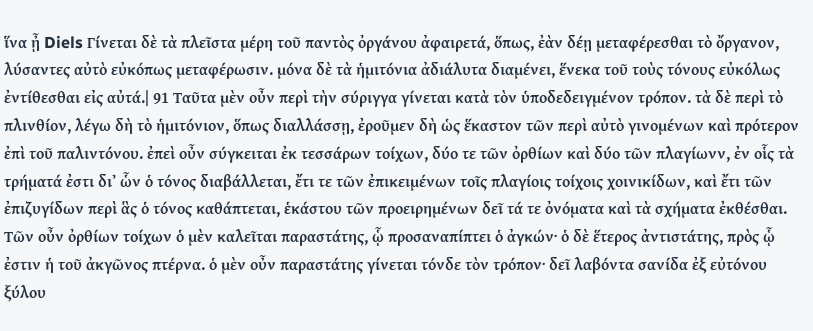ἵνα ᾖ Diels Γίνεται δὲ τὰ πλεῖστα μέρη τοῦ παντὸς ὀργάνου ἀφαιρετά, ὅπως, ἐὰν δέῃ μεταφέρεσθαι τὸ ὄργανον, λύσαντες αὐτὸ εὐκόπως μεταφέρωσιν. μόνα δὲ τὰ ἡμιτόνια ἀδιάλυτα διαμένει, ἕνεκα τοῦ τοὺς τόνους εὐκόλως ἐντίθεσθαι εἰς αὐτά.| 91 Ταῦτα μὲν οὖν περὶ τὴν σύριγγα γίνεται κατὰ τὸν ὑποδεδειγμένον τρόπον. τὰ δὲ περὶ τὸ πλινθίον, λέγω δὴ τὸ ἡμιτόνιον, ὅπως διαλλάσσῃ, ἐροῦμεν δὴ ὡς ἕκαστον τῶν περὶ αὐτὸ γινομένων καὶ πρότερον ἐπὶ τοῦ παλιντόνου. ἐπεὶ οὖν σύγκειται ἐκ τεσσάρων τοίχων, δύο τε τῶν ὀρθίων καὶ δύο τῶν πλαγίωνν, ἐν οἷς τὰ τρήματά ἐστι διʼ ὧν ὁ τόνος διαβάλλεται, ἔτι τε τῶν ἐπικειμένων τοῖς πλαγίοις τοίχοις χοινικίδων, καὶ ἔτι τῶν ἐπιζυγίδων περὶ ἃς ὁ τόνος καθάπτεται, ἑκάστου τῶν προειρημένων δεῖ τά τε ὀνόματα καὶ τὰ σχήματα ἐκθέσθαι. Τῶν οὖν ὀρθίων τοίχων ὁ μὲν καλεῖται παραστάτης, ᾧ προσαναπίπτει ὁ ἀγκών· ὁ δὲ ἕτερος ἀντιστάτης, πρὸς ᾧ ἐστιν ἡ τοῦ ἀκγῶνος πτέρνα. ὁ μὲν οὖν παραστάτης γίνεται τόνδε τὸν τρόπον· δεῖ λαβόντα σανίδα ἐξ εὐτόνου ξύλου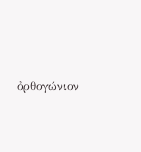ὀρθογώνιον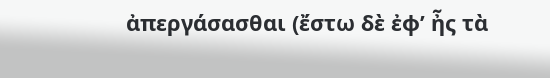ἀπεργάσασθαι (ἔστω δὲ ἐφʼ ἦς τὰ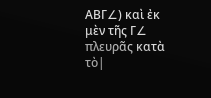ΑΒΓ∠) καὶ ἐκ μὲν τῆς Γ∠ πλευρᾶς κατὰ τὸ|